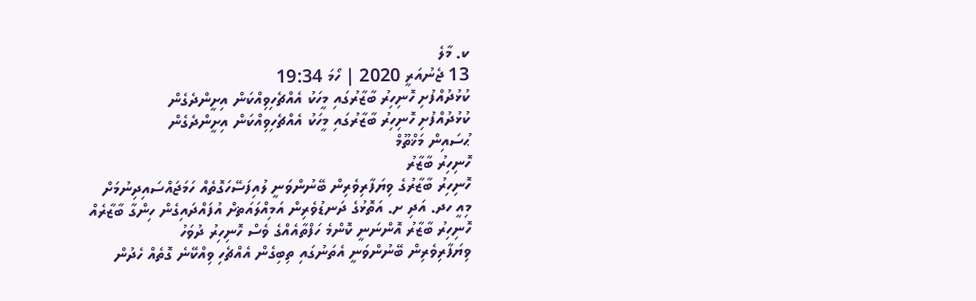ކ. މާލެ
13 ޖެނުއަރީ 2020 | ހޯމަ 19:34
ކުޅުދުއްފުށި ހޮނިހިރު ބާޒާރުގައި މީހަކު އެއްޗެހިވިއްކަން އިށީންދެގެން
ކުޅުދުއްފުށި ހޮނިހިރު ބާޒާރުގައި މީހަކު އެއްޗެހިވިއްކަން އިށީންދެގެން
ޙުސައިން މަޚްތޫމް
ހޮނިހިރު ބާޒާރު
ހޮނިހިރު ބާޒާރުގެ ވިޔަފާރިވެރިން ބޭނުންވަނީ ލުއިފަސޭހަގޮތެއް ހަމަޖައްސައިދިނުމަށް
މިއީ ހދ. އަދި ށ. އަތޮޅުގެ ދަނޑުވެރިން އަމިއްލައަޡށް އުފައްދައިގެން ހިންގާ ބާޒާރެއް
ހޮނިހިރު ބާޒާރު އޮންނަނީ ކޮންމެ ހަފްތާއެއްގެ ވެސް ހޮނިހިރު ދުވަހު
ވިޔަފާރިވެރިން ބޭނުންވަނީ އެތަނުގައި ތިބިގެން އެއްޗެހި ވިއްކޭނެ ގޮތެއް ހެދުން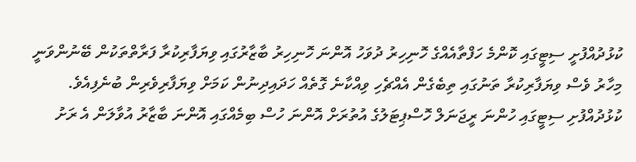ކުޅުދުއްފުށީ ސިޓީގައި ކޮންމެ ހަފްތާއެއްގެ ހޮނިހިރު ދުވަހު އޮންނަ ހޮނިހިރު ބާޒާރުގައި ވިޔަފާރިކުރާ ފަރާތްތަކުން ބޭނުންވަނީ މިހާރު ވެސް ވިޔަފާރިކުރާ ތަނުގައި ތިބެގެން އެއްޗެހި ވިއްކާނެ ގޮތެއް ހަދައިދިނުން ކަމަށް ވިޔަފާރިވެރިން ބުނެފިއެވެ.
ކުޅުދުއްފުށި ސިޓީގައި ހުންނަ ރީޖަނަލް ހޮސްޕިޓަލުގެ އުތުރަށް އޮންނަ ހުސް ބިމެއްގައި އޮންނަ ބާޒާރު އުވާލަން އެ ރަށު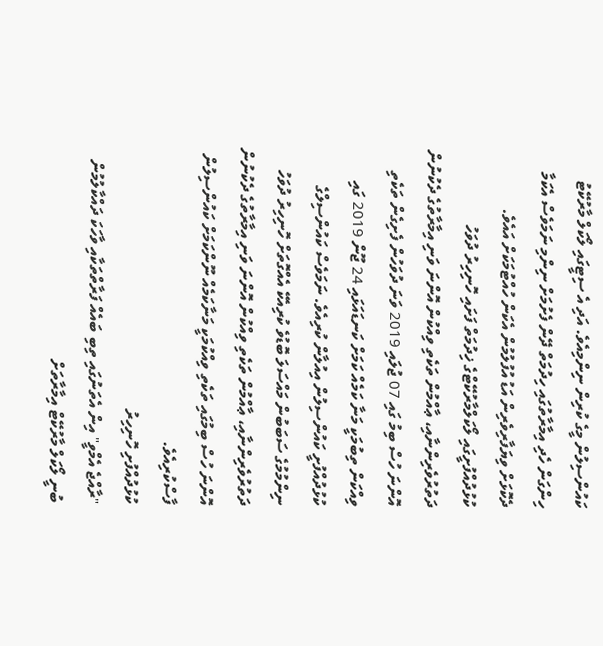ކައުންސިލުން މީގެ ކުރިން ނިންމިއެވެ. އަދި އެ ސިޓީގައި ލޯކަލް މާރުކޭޓު ހިންގަން ހެދި އިމާރާތުގައި ހިދުމަތް ދޭން ފެށުމަށް ނިންމި ނަމަވެސް އެކަމާ ދެކޮޅަށް ވިޔަފާރިވެރިން އަޑު އުފުލުމުން އެކަން ހުއްޓުމަކަށް އައެވެ.
ކުޅުދުއްފުށީގައި ލޯކަލްމާރުކޭޓްގެ ޚިދުމަތް ފަށައި ހޮނިހިރު ދުވަހު ދަތުރުވެރިންނާއި، ޢާއްމުން ތަކެތި ވިއްކުން އޮންނަ ވަނި އިމާރާތުގެ ދެކުނުން އޮންނަ ހުސް ބިމު ގައި 07 ޖުލައި 2019 ވަނަ ދުވަހުން ފެށިގެން ތަކެތި ވިއްކަން ތިބުމަކީ މަނާ ކަމެއް ކަމަށް ކަނޑައަޅައި 24 ޖޫން 2019 ގައި ކުޅުދުއްފުށީ ކައުންސިލުން އިއުލާން ކުރިއެވެ. ނަމަވެސް ކައުންސިލްގެ ނިންމުމުގެ ސަބަބުން މައްސަލަ ބޮޑުވެ ކުރިއެކޭ އެއްގޮތަށް ހޮނިހިރު ދުވަހު ދަތުރުވެރިންނާއި، ޢާއްމުން ތަކެތި ވިއްކުން އޮންނަ ވަނި އިމާރާތުގެ ދެކުނުން އޮންނަ ހުސް ބިމުގައި ތަކެތި ވިއްކުމަކީ މަނާކަމެއް ނޫންކަމަށް ކައުންސިލުން ފާސްކުރިއެވެ.
ކުޅުދުއްފުށި ހޮނިހިރު
"ރާއްޖެ އެމްވީ" އިން އެތަނުގައި ތިބި ބައެއް ފަރާތްތަކާއި ވާހަކަ ދައްކާލުމުން ބުނީ ލޯކަލް މާރުކޭޓް އިމާރާތަށް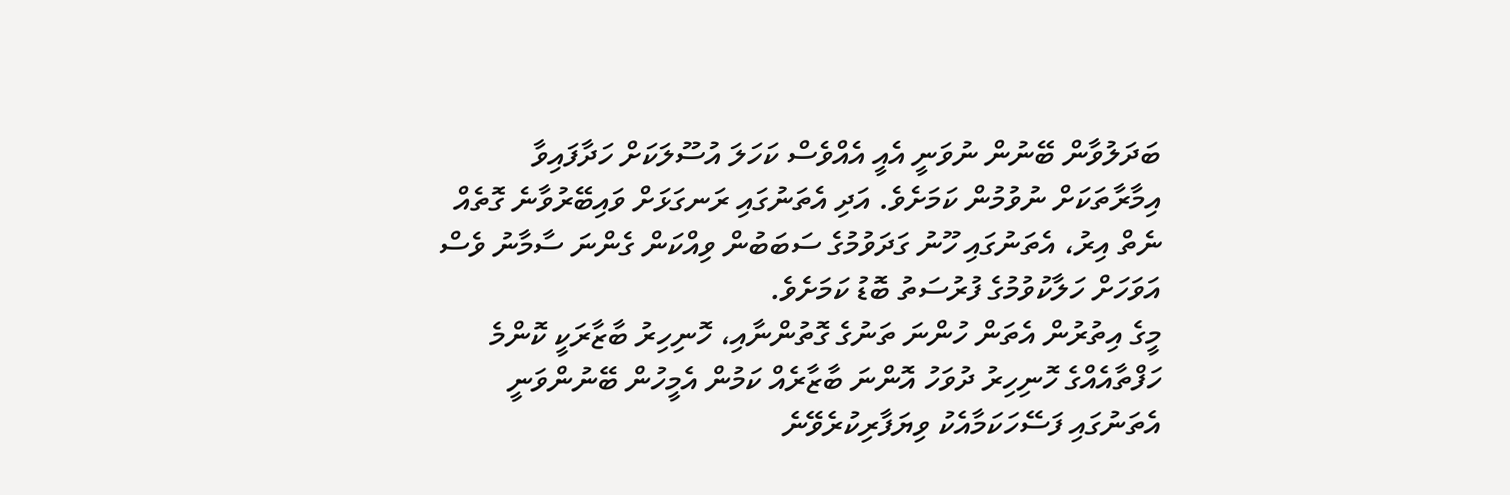ބަދަލުވާން ބޭނުން ނުވަނީ އެއީ އެއްވެސް ކަހަލަ އުސޫލަކަށް ހަދާފައިވާ އިމާރާތަކަށް ނުވުމުން ކަމަށެވެ. އަދި އެތަނުގައި ރަނގަޅަށް ވައިބޭރުވާނެ ގޮތެއް ނެތް އިރު، އެތަނުގައި ހޫނު ގަދަވުމުގެ ސަބަބުން ވިއްކަން ގެންނަ ސާމާނު ވެސް އަވަހަށް ހަލާކުވުމުގެ ފުރުސަތު ބޮޑު ކަމަށެވެ.
މީގެ އިތުރުން އެތަން ހުންނަ ތަނުގެ ގޮތުންނާއި، ހޮނިހިރު ބާޒާރަކީ ކޮންމެ ހަފްތާއެއްގެ ހޮނިހިރު ދުވަހު އޮންނަ ބާޒާރެއް ކަމުން އެމީހުން ބޭނުންވަނީ އެތަނުގައި ފަސޭހަކަމާއެކު ވިޔަފާރިކުރެވޭނެ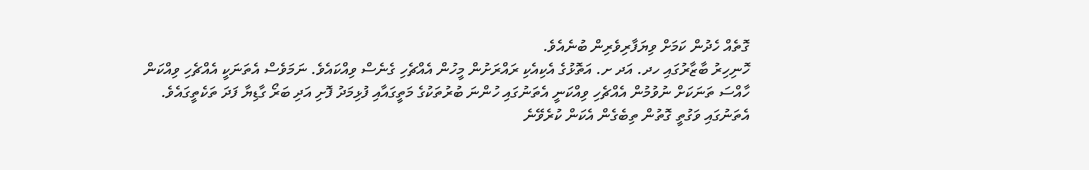ގޮތެއް ހެދުން ކަމަށް ވިޔަފާރިވެރިން ބުނެއެވެ.
ހޮނިހިރު ބާޒާރުގައި ހދ. އަދ ށ. އަތޮޅުގެ އެކިއެކި ރައްރަށުން މީހުން އެއްޗެހި ގެނެސް ވިއްކައެވެ. ނަމަވެސް އެތަނަކީ އެއްޗެހި ވިއްކަން ހާއްސަ ތަނަކަށް ނުވުމުން އެއްޗެހި ވިއްކަނީ އެތަނުގައި ހުންނަ ބުރުތަކުގެ މަތީގައާއި ފުޅިމަދު ފޮށި އަދި ބަރޯ ގާޑިޔާ ފަދަ ތަކެތީގައެވެ. އެތަނުގައި ވަގުތީ ގޮތުން ތިބެގެން އެކަން ކުރެވޭނެ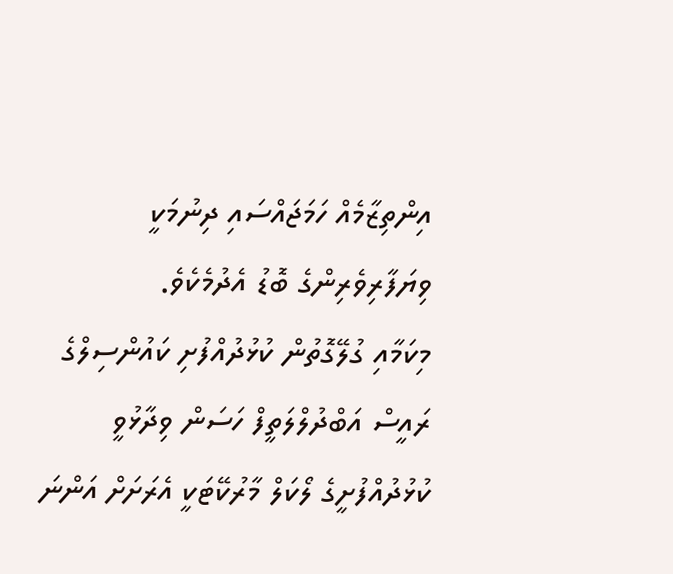އިންތިޒާމެއް ހަމަޖައްސައި ދިނުމަކީ ވިޔަފާރިވެރިންގެ ބޮޑު އެދުމެކެވެ.
މިކަމާއި ގުލޭގޮތުން ކުޅުދުއްފުށި ކައުންސިލްގެ ރައީސް އަބްދުލްލަތީފް ހަސަން ވިދާޅުވީ ކުޅުދުއްފުށީގެ ލޯކަލް މާރުކޭޓަކީ އެރަށަށް އަންނަ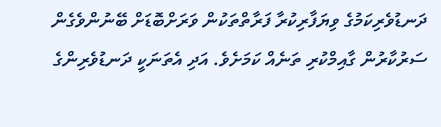ދަނޑުވެރިކަމުގެ ވިޔަފާރިކުރާ ފަރާތްތަކުން ވަރަށްބޮޑަށް ބޭނުންވެގެން ސަރުކާރުން ގާއިމްކުރި ތަނެއް ކަމަށެވެ. އަދި އެތަނަކީ ދަނޑުވެރިންގެ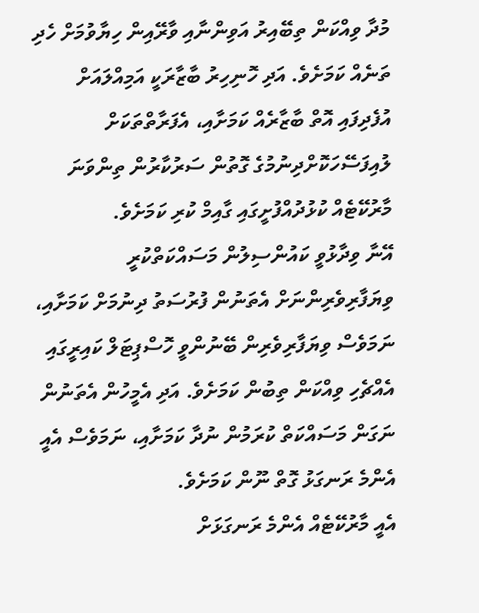މުދާ ވިއްކަން ތިބޭއިރު އަވިންނާއި ވާރޭއިން ހިޔާވުމަށް ހެދި ތަނެއް ކަމަށެވެ. އަދި ހޮނިހިރު ބާޒާރަކީ އަމިއްލައަށް އުފެދިފައި އޮތް ބާޒާރެއް ކަމަށާއި، އެފަރާތްތަކަށް ލުއިފަސޭހަކޮށްދިނުމުގެ ގޮތުން ސަރުކާރުން ތިންވަނަ މާރުކޭޓެއް ކުޅުދުއްފުށީގައި ގާއިމް ކުރި ކަމަށެވެ.
އޭނާ ވިދާޅުވީ ކައުންސިލުން މަސައްކަތްކުރީ ވިޔަފާރިވެރިންނަށް އެތަނުން ފުރުސަތު ދިނުމަށް ކަމަށާއި، ނަމަވެސް ވިޔަފާރިވެރިން ބޭނުންވީ ހޮސްޕިޓަލް ކައިރީގައި އެއްޗެހި ވިއްކަން ތިބުން ކަމަށެވެ. އަދި އެމީހުން އެތަނުން ނަގަން މަސައްކަތް ކުރަމުން ނުދާ ކަމަށާއި، ނަމަވެސް އެއީ އެންމެ ރަނގަޅު ގޮތް ނޫން ކަމަށެވެ.
އެއީ މާރުކޭޓެއް އެންމެ ރަނގަޅަށް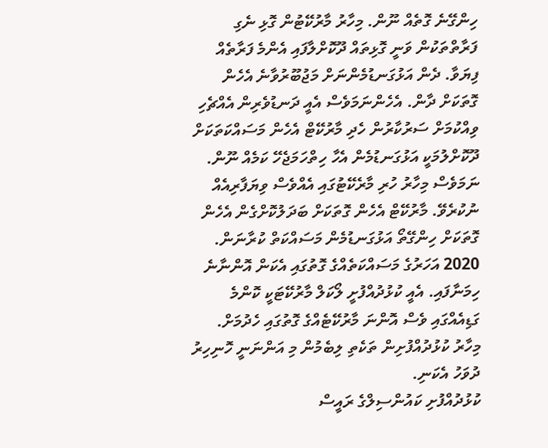ހިންގޭނެ ގޮތެއް ނޫން. މިހާރު މާރުކޭޓުން ގޮޅި ނެގި ފަރާތްތަކުން ވަނީ ގޮޅިތައް ދޫކޮށްލާފައި އެންމެ ފަރާތެއް ފިޔަވާ. ދެން އަޅުގަނޑުމެންނަށް މަޖުބޫރުވާނެ އެހެން ގޮތަކަށް ދާން. އެހެންނަމަވެސް އެއީ ދަނޑުވެރިން އެއްޗެހި ވިއްކުމަށް ސަރުކާރުން ހެދި މާރުކޭޓް އެހެން މަސައްކަތަކަށް ދޫކޮށްލުމަކީ އަޅުގަނޑުމެން އެހާ ހިތްހަމަޖެހޭ ކަމެއް ނޫން. ނަމަވެސް މިހާރު ހުރި މާރެކޭޓުގައި އެއްވެސް ވިޔަފާރިއެއް ނުކުރެވޭ. މާރުކޭޓް އެހެން ގޮތަކަށް ބަދަލުކޮށްގެން އެހެން ގޮތަކަށް ހިންގޭތޯ އަޅުގަނޑުމެން މަސައްކަތް ކުރާނަން. 2020 އަހަރުގެ މަސައްކަތެއްގެ ގޮތުގައި އެކަން އޮންނާނެ ހިމަނާފައި. އެއީ ކުޅުދުއްފުށީ ލޯކަލް މާރުކޭޓަކީ ކޮންމެ ގަޑިއެއްގައި ވެސް އޮންނަ މާރުކޭޓެއްގެ ގޮތުގައި ހެދުމަށް. މިހާރު ކުޅުދުއްފުށިން ތަކެތި ލިބެމުން މި އަންނަނީ ހޮނިހިރު ދުވަހު އެކަނި.
ކުޅުދުއްފުށި ކައުންސިލްގެ ރައީސް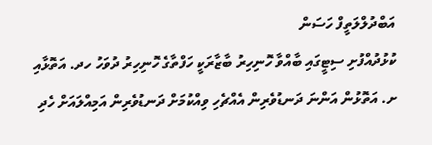އަބްދުލްލަތީފް ހަސަން
ކުޅުދުއްފުށި ސިޓީގައި ބާއްވާ ހޮނިހިރު ބާޒާރަކީ ހަފްތާގެ ހޮނިހިރު ދުވަހު ހދ. އަތޮޅާއި ށ. އަތޮޅުން އަންނަ ދަނޑުވެރިން އެއްޗެހި ވިއްކުމަށް ދަނޑުވެރިން އަމިއްލައަށް ހެދި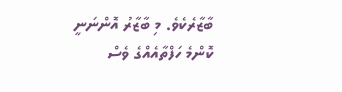ބާޒާރެކެވެ. މި ބާޒާރު އޮންނަނީ ކޮންމެ ހަފްތާއެއްގެ ވެސް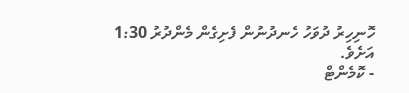ހޮނިހިރު ދުވަހު ހެނދުނުން ފެށިގެން މެންދުރު 1:30 އަށެވެ.
- ކޮމެންޓް